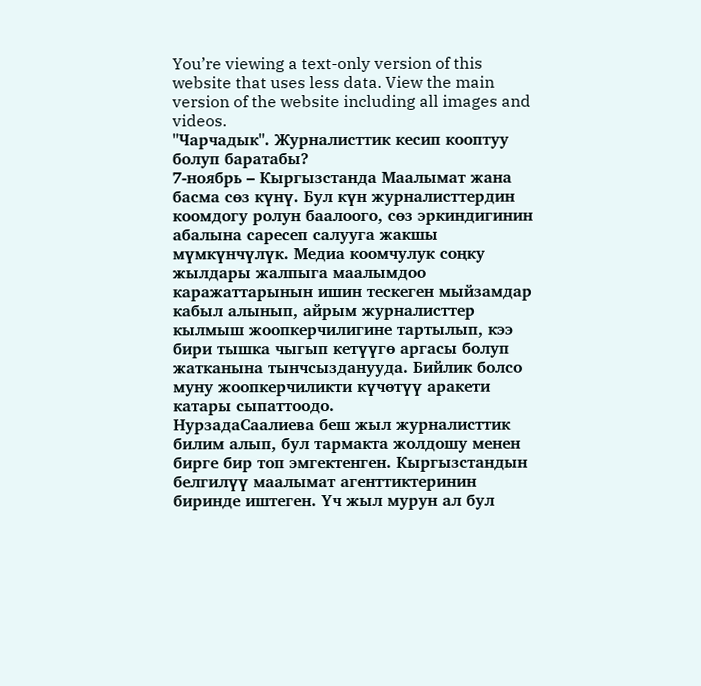You’re viewing a text-only version of this website that uses less data. View the main version of the website including all images and videos.
"Чарчадык". Журналисттик кесип кооптуу болуп баратабы?
7-ноябрь – Кыргызстанда Маалымат жана басма сөз күнү. Бул күн журналисттердин коомдогу ролун баалоого, сөз эркиндигинин абалына саресеп салууга жакшы мүмкүнчүлүк. Медиа коомчулук соңку жылдары жалпыга маалымдоо каражаттарынын ишин тескеген мыйзамдар кабыл алынып, айрым журналисттер кылмыш жоопкерчилигине тартылып, кээ бири тышка чыгып кетүүгө аргасы болуп жатканына тынчсызданууда. Бийлик болсо муну жоопкерчиликти күчөтүү аракети катары сыпаттоодо.
НурзадаСаалиева беш жыл журналисттик билим алып, бул тармакта жолдошу менен бирге бир топ эмгектенген. Кыргызстандын белгилүү маалымат агенттиктеринин биринде иштеген. Үч жыл мурун ал бул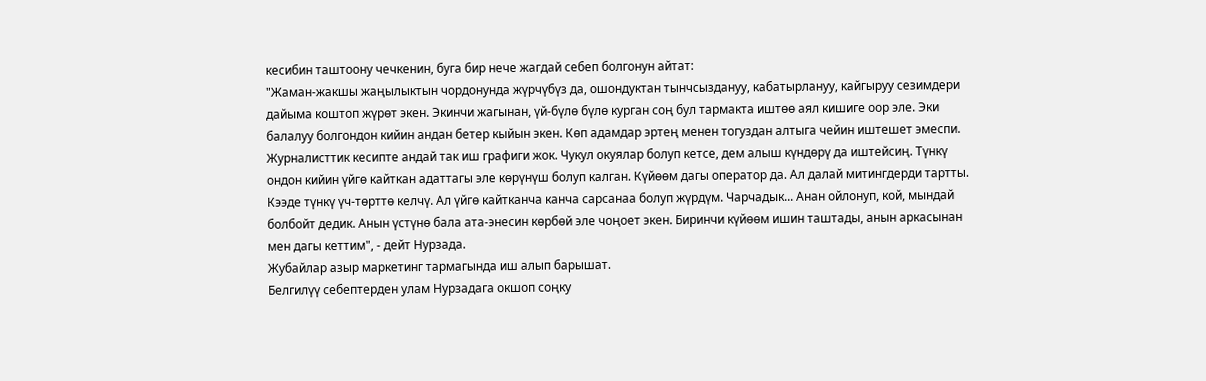кесибин таштоону чечкенин, буга бир нече жагдай себеп болгонун айтат:
"Жаман-жакшы жаңылыктын чордонунда жүрчүбүз да, ошондуктан тынчсыздануу, кабатырлануу, кайгыруу сезимдери дайыма коштоп жүрөт экен. Экинчи жагынан, үй-бүлө бүлө курган соң бул тармакта иштөө аял кишиге оор эле. Эки балалуу болгондон кийин андан бетер кыйын экен. Көп адамдар эртең менен тогуздан алтыга чейин иштешет эмеспи. Журналисттик кесипте андай так иш графиги жок. Чукул окуялар болуп кетсе, дем алыш күндөрү да иштейсиң. Түнкү ондон кийин үйгө кайткан адаттагы эле көрүнүш болуп калган. Күйөөм дагы оператор да. Ал далай митингдерди тартты. Кээде түнкү үч-төрттө келчү. Ал үйгө кайтканча канча сарсанаа болуп жүрдүм. Чарчадык... Анан ойлонуп, кой, мындай болбойт дедик. Анын үстүнө бала ата-энесин көрбөй эле чоңоет экен. Биринчи күйөөм ишин таштады, анын аркасынан мен дагы кеттим", - дейт Нурзада.
Жубайлар азыр маркетинг тармагында иш алып барышат.
Белгилүү себептерден улам Нурзадага окшоп соңку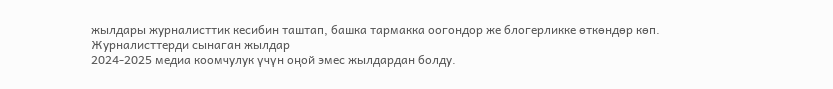жылдары журналисттик кесибин таштап, башка тармакка оогондор же блогерликке өткөндөр көп.
Журналисттерди сынаган жылдар
2024-2025 медиа коомчулук үчүн оңой эмес жылдардан болду.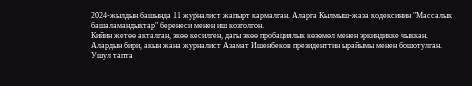2024-жылдын башында 11 журналист жапырт кармалган. Аларга Кылмыш-жаза кодексинин "Массалык башаламандыктар" беренеси менен иш козголгон.
Кийин жетөө акталган, экөө кесилген, дагы экөө пробациялык көзөмөл менен эркиндикке чыккан.
Алардын бири, акын жана журналист Азамат Ишенбеков президенттин ырайымы менен бошотулган.
Ушул тапта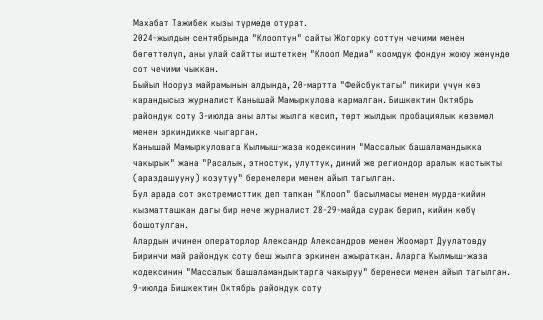Махабат Тажибек кызы түрмөдө отурат.
2024-жылдын сентябрында "Клооптун" сайты Жогорку соттун чечими менен бөгөттөлүп, аны улай сайтты иштеткен "Клооп Медиа" коомдук фондун жоюу жөнүндө сот чечими чыккан.
Быйыл Нооруз майрамынын алдында, 20-мартта "Фейсбуктагы" пикири үчүн көз карандысыз журналист Канышай Мамыркулова кармалган. Бишкектин Октябрь райондук соту 3-июлда аны алты жылга кесип, төрт жылдык пробациялык көзөмөл менен эркиндикке чыгарган.
Канышай Мамыркуловага Кылмыш-жаза кодексинин "Массалык башаламандыкка чакырык" жана "Расалык, этностук, улуттук, диний же региондор аралык кастыкты (араздашууну) козутуу" беренелери менен айып тагылган.
Бул арада сот экстремисттик деп тапкан "Клооп" басылмасы менен мурда-кийин кызматташкан дагы бир нече журналист 28-29-майда сурак берип, кийин көбү бошотулган.
Алардын ичинен операторлор Александр Александров менен Жоомарт Дуулатовду Биринчи май райондук соту беш жылга эркинен ажыраткан. Аларга Кылмыш-жаза кодексинин "Массалык башаламандыктарга чакыруу" беренеси менен айып тагылган.
9-июлда Бишкектин Октябрь райондук соту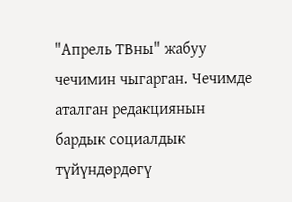"Апрель ТВны" жабуу чечимин чыгарган. Чечимде аталган редакциянын бардык социалдык түйүндөрдөгү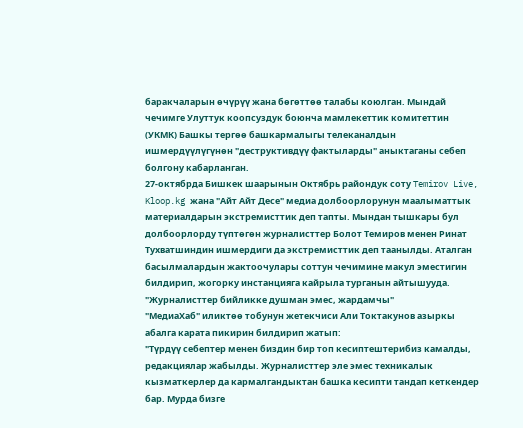баракчаларын өчүрүү жана бөгөттөө талабы коюлган. Мындай чечимге Улуттук коопсуздук боюнча мамлекеттик комитеттин (УКМК) Башкы тергөө башкармалыгы телеканалдын ишмердүүлүгүнөн "деструктивдүү фактыларды" аныктаганы себеп болгону кабарланган.
27-октябрда Бишкек шаарынын Октябрь райондук соту Temirov Live, Kloop.kg жана "Айт Айт Десе" медиа долбоорлорунун маалыматтык материалдарын экстремисттик деп тапты. Мындан тышкары бул долбоорлорду түптөгөн журналисттер Болот Темиров менен Ринат Тухватшиндин ишмердиги да экстремисттик деп таанылды. Аталган басылмалардын жактоочулары соттун чечимине макул эместигин билдирип, жогорку инстанцияга кайрыла турганын айтышууда.
"Журналисттер бийликке душман эмес, жардамчы"
"МедиаХаб" иликтөө тобунун жетекчиси Али Токтакунов азыркы абалга карата пикирин билдирип жатып:
"Түрдүү себептер менен биздин бир топ кесиптештерибиз камалды, редакциялар жабылды. Журналисттер эле эмес техникалык кызматкерлер да кармалгандыктан башка кесипти тандап кеткендер бар. Мурда бизге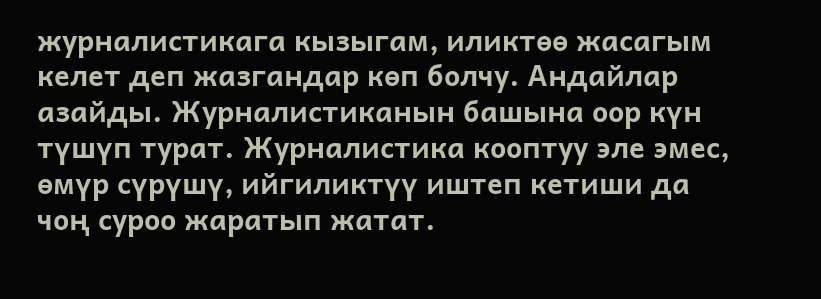журналистикага кызыгам, иликтөө жасагым келет деп жазгандар көп болчу. Андайлар азайды. Журналистиканын башына оор күн түшүп турат. Журналистика кооптуу эле эмес, өмүр сүрүшү, ийгиликтүү иштеп кетиши да чоң суроо жаратып жатат.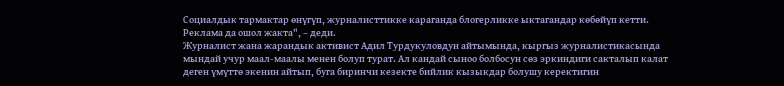Социалдык тармактар өнүгүп, журналисттикке караганда блогерликке ыктагандар көбөйүп кетти. Реклама да ошол жакта", – деди.
Журналист жана жарандык активист Адил Турдукуловдун айтымында, кыргыз журналистикасында мындай учур маал-маалы менен болуп турат. Ал кандай сыноо болбосун сөз эркиндиги сакталып калат деген үмүттө экенин айтып, буга биринчи кезекте бийлик кызыкдар болушу керектигин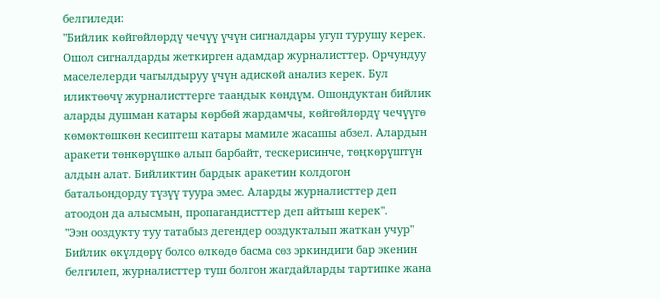белгиледи:
"Бийлик көйгөйлөрдү чечүү үчүн сигналдары угуп турушу керек. Ошол сигналдарды жеткирген адамдар журналисттер. Орчундуу маселелерди чагылдыруу үчүн адискөй анализ керек. Бул иликтөөчү журналисттерге таандык көндүм. Ошондуктан бийлик аларды душман катары көрбөй жардамчы, көйгөйлөрдү чечүүгө көмөктөшкөн кесиптеш катары мамиле жасашы абзел. Алардын аракети төнкөрүшкө алып барбайт, тескерисинче, төңкөрүштүн алдын алат. Бийликтин бардык аракетин колдогон батальондорду түзүү туура эмес. Аларды журналисттер деп атоодон да алысмын, пропагандисттер деп айтыш керек".
"Ээн ооздукту туу татабыз дегендер ооздукталып жаткан учур"
Бийлик өкүлдөрү болсо өлкөдө басма сөз эркиндиги бар экенин белгилеп, журналисттер туш болгон жагдайларды тартипке жана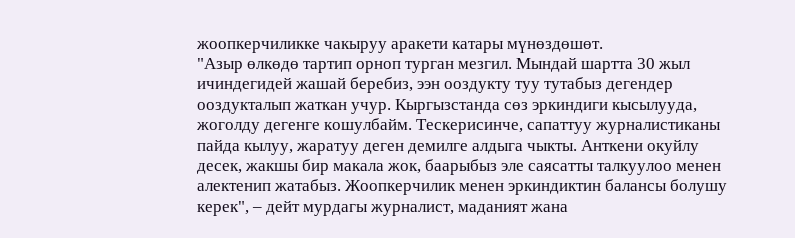жоопкерчиликке чакыруу аракети катары мүнөздөшөт.
"Азыр өлкөдө тартип орноп турган мезгил. Мындай шартта 30 жыл ичиндегидей жашай беребиз, ээн ооздукту туу тутабыз дегендер ооздукталып жаткан учур. Кыргызстанда сөз эркиндиги кысылууда, жоголду дегенге кошулбайм. Тескерисинче, сапаттуу журналистиканы пайда кылуу, жаратуу деген демилге алдыга чыкты. Анткени окуйлу десек, жакшы бир макала жок, баарыбыз эле саясатты талкуулоо менен алектенип жатабыз. Жоопкерчилик менен эркиндиктин балансы болушу керек", – дейт мурдагы журналист, маданият жана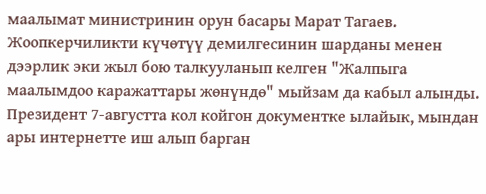маалымат министринин орун басары Марат Тагаев.
Жоопкерчиликти күчөтүү демилгесинин шарданы менен дээрлик эки жыл бою талкууланып келген "Жалпыга маалымдоо каражаттары жөнүндө" мыйзам да кабыл алынды.
Президент 7-августта кол койгон документке ылайык, мындан ары интернетте иш алып барган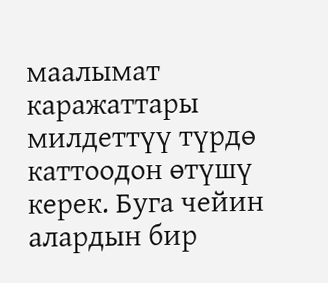маалымат каражаттары милдеттүү түрдө каттоодон өтүшү керек. Буга чейин алардын бир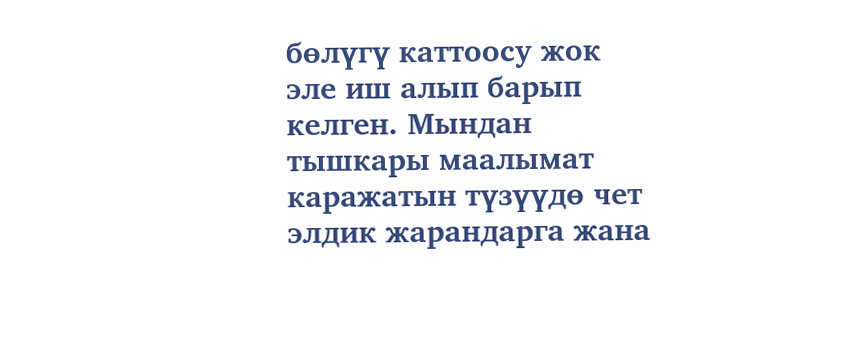бөлүгү каттоосу жок эле иш алып барып келген. Мындан тышкары маалымат каражатын түзүүдө чет элдик жарандарга жана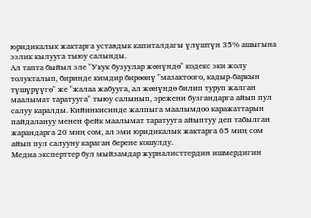юридикалык жактарга уставдык капиталдагы үлүштүн 35% ашыгына ээлик кылууга тыюу салынды.
Ал тапта быйыл эле "Укук бузуулар жөнүндө" кодекс эки жолу толукталып, биринде кимдир бирөөнү "мазактоого, кадыр-баркын түшүрүүгө" же "жалаа жабууга, ал жөнүндө билип туруп жалган маалымат таратууга" тыюу салынып, эрежени бузгандарга айып пул салуу каралды. Кийинкисинде жалпыга маалымдоо каражаттарын пайдалануу менен фейк маалымат таратууга айыптуу деп табылган жарандарга 20 миң сом, ал эми юридикалык жактарга 65 миң сом айып пул салууну караган берене кошулду.
Медиа эксперттер бул мыйзамдар журналисттердин ишмердигин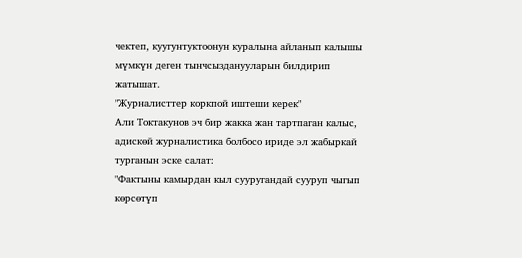чектеп, куугунтуктоонун куралына айланып калышы мүмкүн деген тынчсызданууларын билдирип жатышат.
"Журналисттер коркпой иштеши керек"
Али Токтакунов эч бир жакка жан тартпаган калыс, адискөй журналистика болбосо ириде эл жабыркай турганын эске салат:
"Фактыны камырдан кыл сууругандай сууруп чыгып көрсөтүп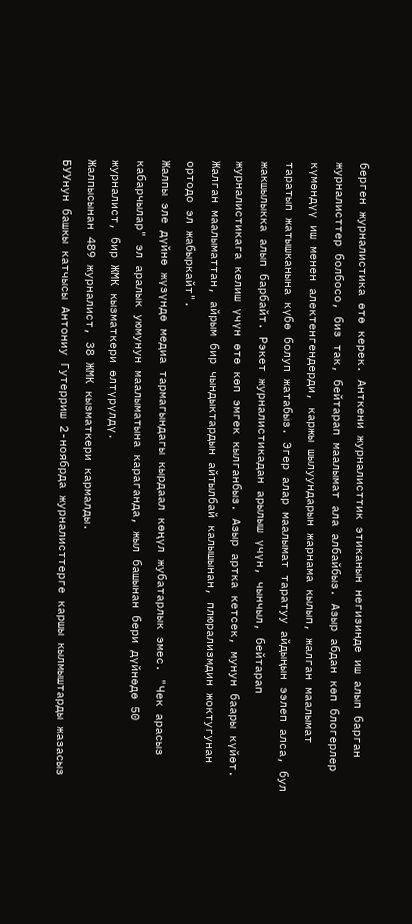берген журналистика өтө керек. Анткени журналисттик этиканын негизинде иш алып барган журналисттер болбосо, биз так, бейтарап маалымат ала албайбыз. Азыр абдан көп блогерлер күмөндүү иш менен алектенгендерди, каржы шылуундарын жарнама кылып, жалган маалымат таратып жатышканына күбө болуп жатабыз. Эгер алар маалымат таратуу айдыңын ээлеп алса, бул жакшылыкка алып барбайт. Рэкет журналистикадан арылыш үчүн, чынчыл, бейтарап журналистикага келиш үчүн өтө көп эмгек кылганбыз. Азыр артка кетсек, мунун баары күйөт. Жалган маалыматтан, айрым бир чындыктардын айтылбай калышынан, плюрализмдин жоктугунан ортодо эл жабыркайт".
Жалпы эле дүйнө жүзүндө медиа тармагындагы кырдаал көңүл жубатарлык эмес. "Чек арасыз кабарчылар" эл аралык уюмунун маалыматына караганда, жыл башынан бери дүйнөдө 50 журналист, бир ЖМК кызматкери өлтүрүлдү.
Жалпысынан 489 журналист, 38 ЖМК кызматкери кармалды.
БУУнун башкы катчысы Антониу Гутерриш 2-ноябрда журналисттерге каршы кылмыштарды жазасыз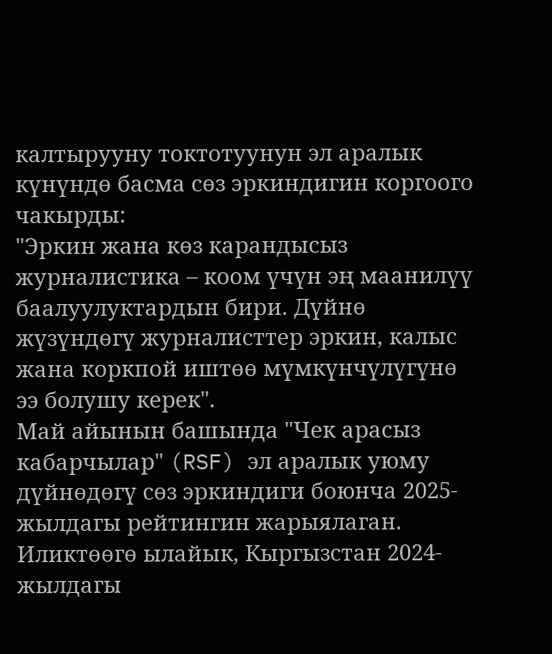калтырууну токтотуунун эл аралык күнүндө басма сөз эркиндигин коргоого чакырды:
"Эркин жана көз карандысыз журналистика – коом үчүн эң маанилүү баалуулуктардын бири. Дүйнө жүзүндөгү журналисттер эркин, калыс жана коркпой иштөө мүмкүнчүлүгүнө ээ болушу керек".
Май айынын башында "Чек арасыз кабарчылар" (RSF) эл аралык уюму дүйнөдөгү сөз эркиндиги боюнча 2025-жылдагы рейтингин жарыялаган. Иликтөөгө ылайык, Кыргызстан 2024-жылдагы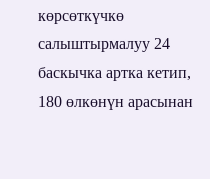көрсөткүчкө салыштырмалуу 24 баскычка артка кетип, 180 өлкөнүн арасынан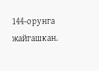144-орунга жайгашкан.